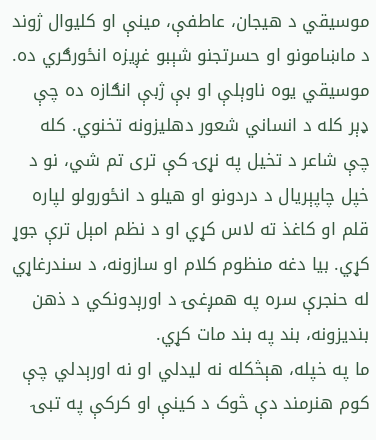موسیقي د هیجان، عاطفې، مینې او کلیوال ژوند د ماښامونو او حسرتجنو شېبو غږیزه انځورګري ده. موسیقي یوه ناوېلې او بې ژبې انګازه ده چې ډېر کله د انساني شعور دهلیزونه تخنوي. کله چې شاعر د تخیل په نړۍ کې تری تم شي، نو د خپل چاپېریال د دردونو او هیلو د انځورولو لپاره قلم او کاغذ ته لاس کړي او د نظم امېل ترې جوړ کړي. بیا دغه منظوم کلام او سازونه، د سندرغاړي له حنجرې سره په همږغۍ د اورېدونکي د ذهن بندیزونه، بند په بند مات کړي.
ما په خپله، هېڅکله نه لیدلي او نه اورېدلي چې کوم هنرمند دې څوک د کینې او کرکې په تبۍ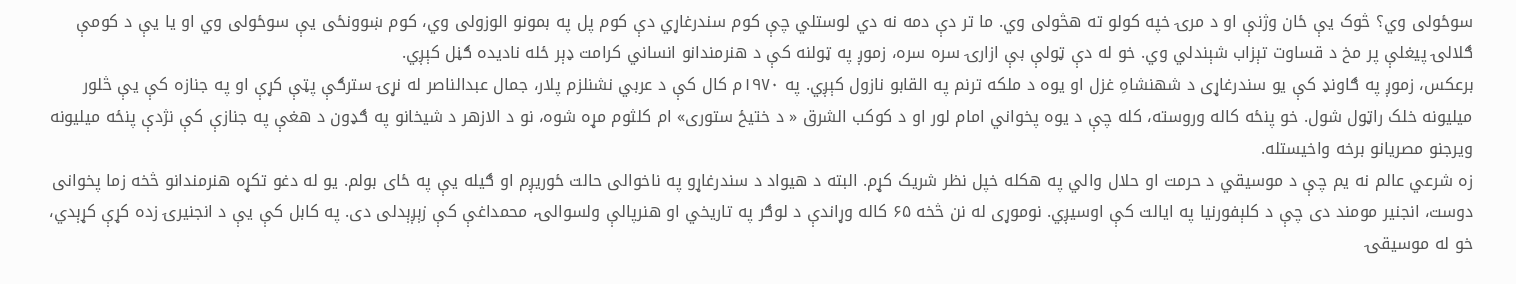سوځولی وي؟ څوک یې ځان وژنې او د مرۍ خپه کولو ته هڅولی وي. ما تر دې دمه نه دي لوستلي چې کوم سندرغاړي دې کوم پل په بمونو الوزولی وي، کوم ښوونځی یې سوځولی وي او یا یې د کومې ګلالۍ پیغلې پر مخ د قساوت تېزاب شېندلي وي. خو له دې ټولې بې ازارۍ سره سره، زموږ په ټولنه کې د هنرمندانو انساني کرامت ډېر ځله نادیده ګڼل کېږي.
برعکس، زموږ په ګاونډ کې یو سندرغاړی د شهنشاهِ غزل او یوه د ملکه ترنم په القابو نازول کېږي. په ۱۹۷۰م کال کې د عربي نشنلزم پلار، جمال عبدالناصر له نړۍ سترګې پټې کړې او په جنازه کې یې څلور میلیونه خلک راټول شول. خو پنځه کاله وروسته، کله چې د یوه پخواني امام لور او د کوکب الشرق « د ختیځ ستوری» ام کلثوم مړه شوه، نو د الازهر د شیخانو په ګډون د هغې په جنازې کې نژدې پنځه میلیونه ویرجنو مصریانو برخه واخیستله.
زه شرعي عالم نه یم چې د موسیقي د حرمت او حلال والي په هکله خپل نظر شریک کړم. البته د هیواد د سندرغاړو په ناخوالی حالت ځوریږم او ګیله یې په ځای بولم. یو له دغو تکړه هنرمندانو څخه زما پخوانی دوست، انجنیر مومند دی چې د کلېفورنیا په ایالت کې اوسیږي. نوموړی له نن څخه ۶۵ کاله وړاندې د لوګر په تاریخي او هنرپالې ولسوالۍ، محمداغې کې زېږېدلی دی. په کابل کې یې د انجنیرۍ زده کړې کړېدي، خو له موسیقۍ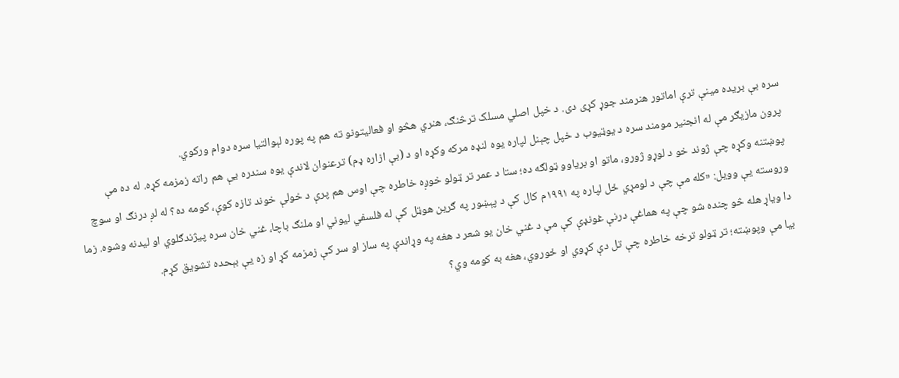سره بې بریده مینې ترې اماتور هنرمند جوړ کړی دی. د خپل اصلي مسلک ترڅنګ، هنري هڅو او فعالیتونو ته هم په پوره لېوالتیا سره دوام ورکوي.
پرون مازیګر مې له انجنیر مومند سره د یوټیوب د خپل چېنل لپاره یوه لنډه مرکه وکړه او د (بې ازاره ډم) ترعنوان لاندې یوه سندره یې هم راته زمزمه کړه. له ده مې پوښتنه وکړه چې ژوند خو د لوړو ژورو، ماتو او بریاوو ټولګه ده؛ ستا د عمر تر ټولو خوږه خاطره چې اوس هم پرې د خولې خوند تازه کوې، کومه ده؟ له لږ درنګ او سوچ وروسته یې وویل: «کله مې چې د لومړي ځل لپاره په ۱۹۹۱م کال کې د پېښور په ګرین هوټل کې له فلسفي لیوني او ملنګ باچا، غني خان سره پیژندګلوي او لیدنه وشوه. زما دا ویاړ هله څو چنده شو چې په هماغې درنې غونډې کې مې د غني خان یو شعر د هغه په وړاندې په ساز او سر کې زمزمه کړ او زه یې بېحده تشویق کړم.
بیا مې وپوښته؛ تر ټولو ترخه خاطره چې تل دې کړوي او ځوروي، هغه به کومه وي؟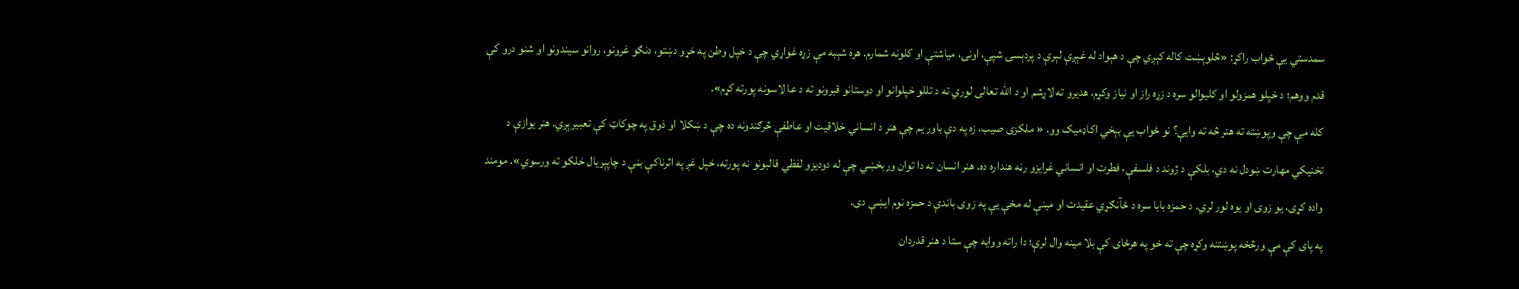سمدستي یې ځواب راکړ: «څلوېښت کاله کېږي چې د هېواد له غېږې لېرې د پردېسۍ شپې، اونۍ، میاشتې او کلونه شمارم. هره شېبه مې زړه غواړي چې د خپل وطن په خړو دښتو، دنګو غرونو، روانو سیندونو او شنو درو کې قدم ووهم؛ د خپلو همزولو او کلیوالو سره د زړه راز او نیاز وکړم، هدیرو ته لاړشم او د الله تعالی لوري ته د تللو خپلوانو او دوستانو قبرونو ته د عا لاسونه پورته کړم».
کله مې چې وپوښته ته هنر څه ته وایې؟ نو ځواب یې بېخي اکاډمیک وو. « ملکزی صیب، زه په دې باور یم چې هنر د انساني خلاقیت او عاطفې څرګندونه ده چې د ښکلا او ذوق په چوکاټ کې تعبیرېږي. هنر یوازې د تخنیکي مهارت ښودل نه دي، بلکې د ژوند د فلسفې، فطرت او انساني غرایزو رڼه هنداره ده. هنر انسان ته دا توان وربخښي چې له دودیزو لفظي قالبونو نه پورته، خپل غږ په اثرناکې بڼې د چاپېریال خلکو ته ورسوي». مومند واده کړی، یو زوی او یوه لور لري. د حمزه بابا سره د ځآنګړي عقیدت او مینې له مخې یې په زوی باندې د حمزه نوم ایښې دی.
په پای کې مې ورڅخه پوښتنه وکړه چې ته خو په هرځای کې بلا مینه وال لرې؛ دا راته ووایه چې ستا د هنر قدردان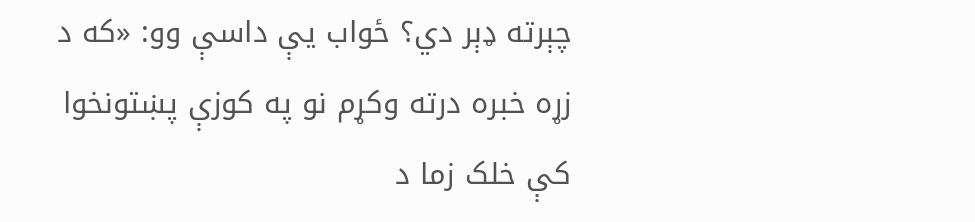چېرته ډېر دي؟ ځواب یې داسې وو: «که د زړه خبره درته وکړم نو په کوزې پښتونخوا کې خلک زما د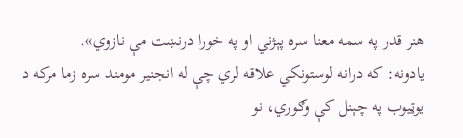هنر قدر په سمه معنا سره پېژني او په خورا درنښت مې نازوي».
یادونه: که درانه لوستونکي علاقه لري چې له انجنیر مومند سره زما مرکه د یوټیوب په چېنل کې وګوري، نو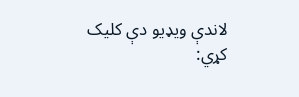لاندې ویډیو دې کلیک کړي: